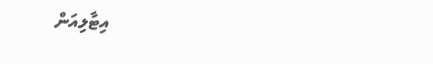އިޓާލިއަން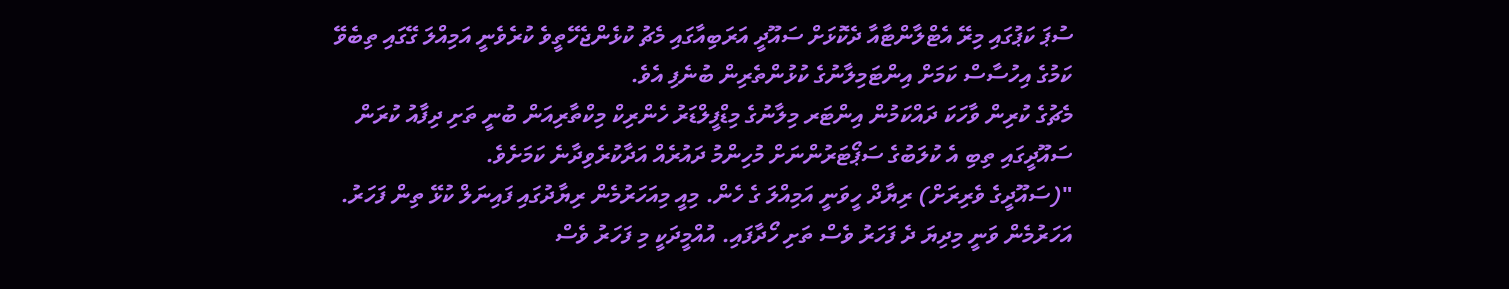ސުޕަ ކަޕުގައި މިރޭ އެޓްލާންޓާއާ ދެކޮޅަށް ސައޫދީ އަރަބިއާގައި މެޗު ކުޅެންޖެހޭތީވެ ކުރެވެނީ އަމިއްލަ ގޭގައި ތިބެވޭ ކަމުގެ އިހުސާސް ކަމަށް އިންޓަމިލާނުގެ ކުޅުންތެރިން ބުނެފި އެވެ.
މެޗުގެ ކުރިން ވާހަކަ ދައްކަމުން އިންޓަރ މިލާނުގެ މިޑްފީލްޑަރު ހެންރިކް މިކްތާރިއަން ބުނީ ތަށި ދިފާއު ކުރަން ސައޫދީގައި ތިބި އެ ކުލަބުގެ ސަޕޯޓަރުންނަށް މުހިންމު ދައުރެއް އަދާކުރެވިދާނެ ކަމަށެވެ.
"(ސައޫދީގެ ވެރިރަށް) ރިޔާދް ހީވަނީ އަމިއްލަ ގެ ހެން. މިއީ މިއަހަރުމެން ރިޔާދުގައި ފައިނަލް ކުޅޭ ތިން ފަހަރު. އަހަރުމެން ވަނީ މިދިޔަ ދެ ފަހަރު ވެސް ތަށި ހޯދާފައި. އުއްމީދަކީ މި ފަހަރު ވެސް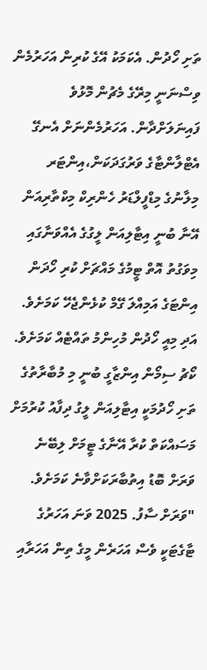ތަށި ހޯދުން. އެކަމަކު އޭގެ ކުރިން އަހަރުމެން ވިސްނަނީ މިރޭގެ މެޗުން މޮޅުވެ ފައިނަލަށްދާން. އަހަރުމެންނަށް އެނގޭ އެޓްލާންޓާގެ ވަރުގަދަކަން،އިންޓަރ މިލާނުގެ މިޑްފީލްޑަރު ހެންރިކް މިކްތާރިއަން
އޭނާ ބުނީ އިޓާލިއަން ލީގުގެ އެއްވަނާގައި މިވަގުތު އޮތް ޓީމުގެ މައްޗަށް ކުރި ހޯދަން އިންޓަގެ އަމިއްލަ ގޭމް ކުޅެންޖެހޭ ކަމަށެވެ. އަދި މިއީ ހޯދުން މުހިންމު ތައްޓެއް ކަމަށެވެ.
ކޯޗު ސިމޯން އިންޒާގީ ބުނީ މި މުބާރާތުގެ ތަށި ހޯދުމަކީ އިޓާލިއަން ލީގު ދިފާއު ކުރުމަށް މަސައްކަތް ކުރާ އޭނާގެ ޓީމަށް ލިބޭނެ ވަރަށް ބޮޑު އިތުބާރަކަށްވާނެ ކަމަށެވެ.
"ވަރަށް ސާފު. 2025 ވަނަ އަހަރުގެ ޓާގެޓަކީ ވެސް އަހަރެން މީގެ ތިން އަހަރާއި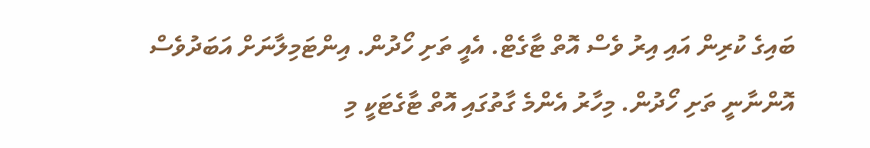ބައިގެ ކުރިން އައި އިރު ވެސް އޮތް ޓާގެޓް. އެއީ ތަށި ހޯދުން. އިންޓަމިލާނަށް އަބަދުވެސް އޮންނާނީ ތަށި ހޯދުން. މިހާރު އެންމެ ގާތުގައި އޮތް ޓާގެޓަކީ މި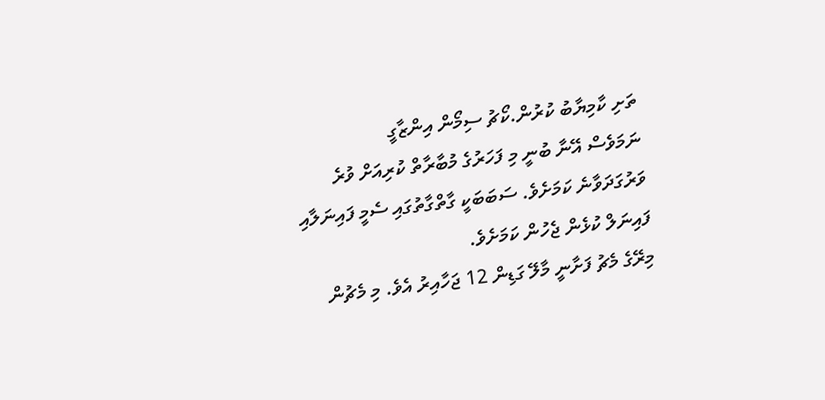ތަށި ކާމިޔާބު ކުރުން.ކޯޗު ސިމޯން އިންޒާގީ
ނަމަވެސް އޭނާ ބުނީ މި ފަހަރުގެ މުބާރާތް ކުރިއަށް ވުރެ ވަރުގަދަވާނެ ކަމަށެވެ. ސަބަބަކީ ގާތްގާތުގައި ސެމީ ފައިނަލާއި ފައިނަލް ކުޅެން ޖެހުން ކަމަށެވެ.
މިރޭގެ މެޗު ފަށާނީ މާލޭ ގަޑިން 12 ޖަހާއިރު އެވެ. މި މެޗުން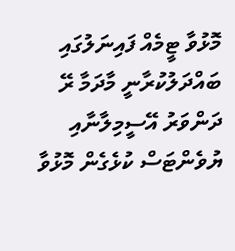މޮޅުވާ ޓީމެއް ފައިނަލުގައި ބައްދަލުކުރާނީ މާދަމާ ރޭ ދަންވަރު އޭސީމިލާނާއި ޔުވެންޓަސް ކުޅެގެން މޮޅުވާ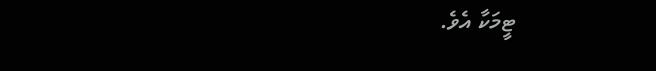ޓީމަކާ އެވެ.